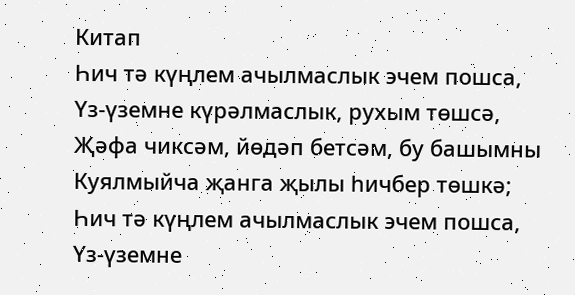Китап
Һич тә күңлем ачылмаслык эчем пошса,
Үз-үземне күрәлмаслык, рухым төшсә,
Җәфа чиксәм, йөдәп бетсәм, бу башымны
Куялмыйча җанга җылы һичбер төшкә;
Һич тә күңлем ачылмаслык эчем пошса,
Үз-үземне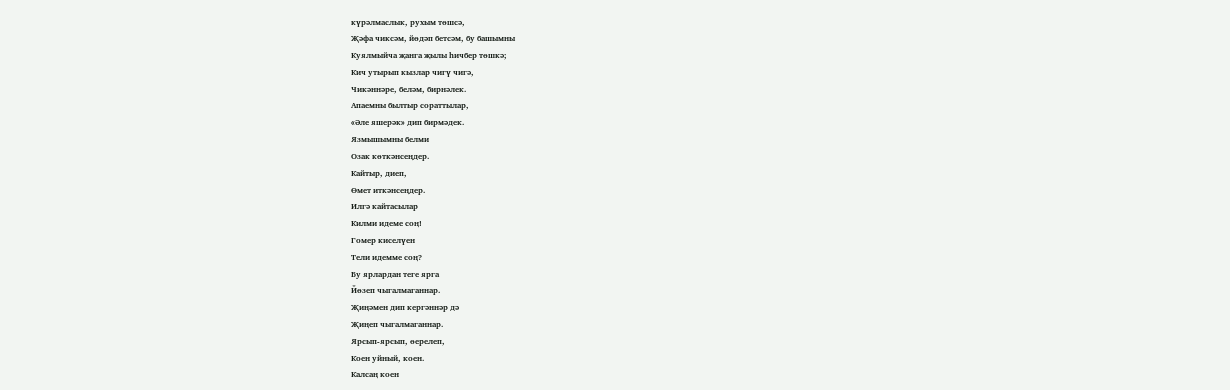күрәлмаслык, рухым төшсә,
Җәфа чиксәм, йөдәп бетсәм, бу башымны
Куялмыйча җанга җылы һичбер төшкә;
Кич утырып кызлар чигү чигә,
Чикәннәре, беләм, бирнәлек.
Апаемны былтыр сораттылар,
«Әле яшерәк» дип бирмәдек.
Язмышымны белми
Озак көткәнсеңдер.
Кайтыр, диеп,
Өмет иткәнсеңдер.
Илгә кайтасылар
Килми идеме соң!
Гомер киселүен
Тели идемме соң?
Бу ярлардан теге ярга
Йөзеп чыгалмаганнар.
Җиңәмен дип кергәннәр дә
Җиңеп чыгалмаганнар.
Ярсып-ярсып, өерелеп,
Коен уйный, коен.
Калсаң коен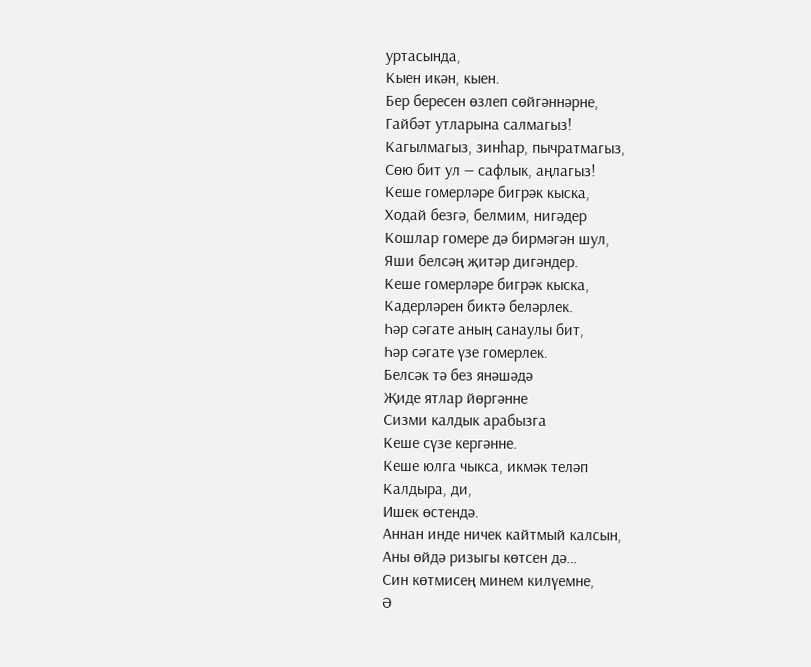уртасында,
Кыен икән, кыен.
Бер бересен өзлеп сөйгәннәрне,
Гайбәт утларына салмагыз!
Кагылмагыз, зинһар, пычратмагыз,
Сөю бит ул — сафлык, аңлагыз!
Кеше гомерләре бигрәк кыска,
Ходай безгә, белмим, нигәдер
Кошлар гомере дә бирмәгән шул,
Яши белсәң җитәр дигәндер.
Кеше гомерләре бигрәк кыска,
Кадерләрен биктә беләрлек.
Һәр сәгате аның санаулы бит,
Һәр сәгате үзе гомерлек.
Белсәк тә без янәшәдә
Җиде ятлар йөргәнне
Сизми калдык арабызга
Кеше сүзе кергәнне.
Кеше юлга чыкса, икмәк теләп
Калдыра, ди,
Ишек өстендә.
Аннан инде ничек кайтмый калсын,
Аны өйдә ризыгы көтсен дә…
Син көтмисең минем килүемне,
Ә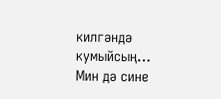килгәндә кумыйсың…
Мин дә сине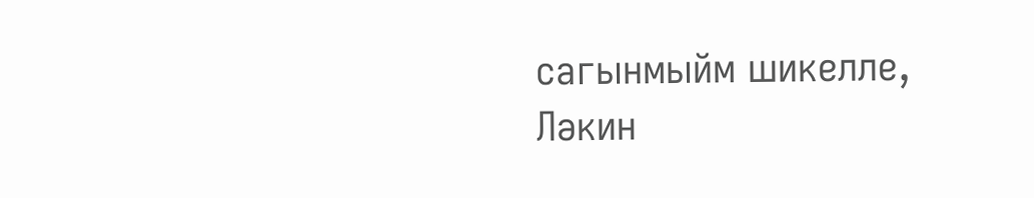сагынмыйм шикелле,
Ләкин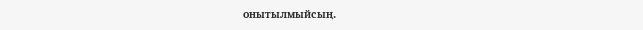онытылмыйсың.